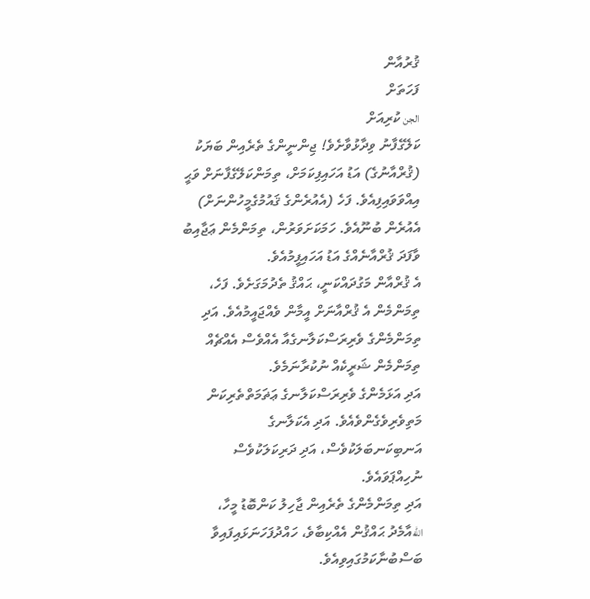ޤުރުއާން
ފަހަތަށް
الجن ކުރިއަށް
ކަލޭގެފާނު ވިދާޅުވާށެވެ! ޖިންނީންގެ ތެރެއިން ބަޔަކު (ޤުރްއާނުގެ) އަޑު އަހައިފިކަމަށް، ތިމަންކަލޭގެފާނަށް ވަޙީ އިއްވަވައިފިއެވެ. ފަހެ (އެއުރެންގެ ޤައުމުގެމީހުންނަށް) އެއުރެން ބުނޫއެވެ. ހަމަކަށަވަރުން، ތިމަންމެން ޢަޖާއިބު ވާފަދަ ޤުރްއާނެއްގެ އަޑު އަހައިފީމުއެވެ.
އެ ޤުރްއާން މަގުދައްކަނީ، ޙައްޤު ތެދުމަގަށެވެ. ފަހެ، ތިމަންމެން އެ ޤުރްއާނަށް އީމާން ވެއްޖައީމުއެވެ. އަދި ތިމަންމެންގެ ވެރިރަސްކަލާނގެއާ އެއްވެސް އެއްޗެއް ތިމަންމެން ޝަރީކެއް ނުކުރާނަމެވެ.
އަދި އަޅަމެންގެ ވެރިރަސްކަލާނގެ ޢަޡަމަތްތެރިކަން މަތިވެރިވެގެންވެއެވެ. އަދި އެކަލާނގެ އަނބިކަނބަލަކުވެސް، އަދި ދަރިކަލަކުވެސް ނުހިއްޕަވައެވެ.
އަދި ތިމަންމެންގެ ތެރެއިން ޖާހިލު ކަންބޮޑު މީހާ، اللهއާމެދު ޙައްޤުން އެއްކިބާވެ، ހައްދުފަހަނަޅައިފައިވާ ބަސްބުނާކަމުގައިވިއެވެ.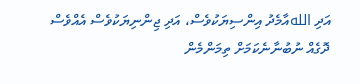އަދި اللهއާމެދު އިންސިޔަކުވެސް، އަދި ޖިންނިޔަކުވެސް އެއްވެސް ދޮގެއް ނުބުނާނެކަމަށް ތިމަންމެން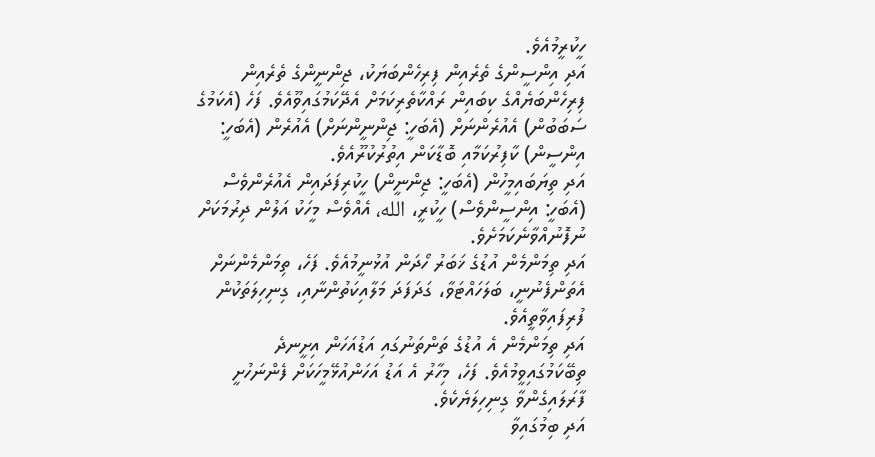ހީކުރީމުއެވެ.
އަދި އިންސީންގެ ތެރެއިން ފިރިހެންބަޔަކު، ޖިންނީންގެ ތެރެއިން ފިރިހެންބަޔެއްގެ ކިބައިން ރައްކާތެރިކަމަށް އެދޭކަމުގައިވޫއެވެ. ފަހެ (އެކަމުގެ ސަބަބުން) އެއުރެންނަށް (އެބަހީ: ޖިންނީންނަށް) އެއުރެން (އެބަހީ: އިންސީން) ކާފިރުކަމާއި ބޮޑާކަން އިތުރުކުރޫއެވެ.
އަދި ތިޔަބައިމީހުން (އެބަހީ: ޖިންނީން) ހީކުރިފަދައިން އެއުރެންވެސް (އެބަހީ: އިންސީންވެސް) ހީކުރީ، الله، އެއްވެސް މީހަކު އަލުން ދިރުމަކަށް ނުފޮނުއްވާނެކަމަށެވެ.
އަދި ތިމަންމެން އުޑުގެ ޚަބަރު ހޯދަން އުޅުނީމުއެވެ. ފަހެ، ތިމަންމެންނަށް އެތަންފެނުނީ، ބަލަހައްޓަވާ، ގަދަފަދަ މަލާއިކަތުންނާއި، ގިނިހިލަތަކުން ފުރިފައިވާތީއެވެ.
އަދި ތިމަންމެން އެ އުޑުގެ ތަންތަނުގައި އަޑުއަހަން އިށީނދެ ތިބޭކަމުގައިވީމުއެވެ. ފަހެ، މިހާރު އެ އަޑު އަހަންއުޅޭމީހަކަށް ފެންނަހުށީ ފާރަލައިގެންވާ ގިނިހިލަޔެކެވެ.
އަދި ބިމުގައިވާ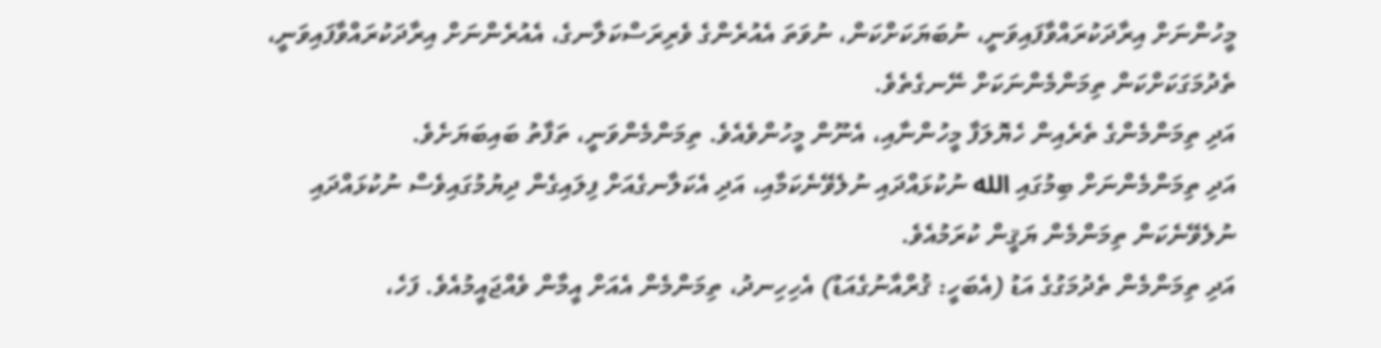މީހުންނަށް އިރާދަކުރައްވާފައިވަނީ، ނުބަޔަކަށްކަން، ނުވަތަ އެއުރެންގެ ވެރިރަސްކަލާނގެ، އެއުރެންނަށް އިރާދަކުރައްވާފައިވަނީ، ތެދުމަގަކަށްކަން ތިމަންމެންނަކަށް ނޭނގެތެވެ.
އަދި ތިމަންމެންގެ ތެރެއިން ހެޔޮލަފާ މީހުންނާއި، އެނޫން މީހުންވެއެވެ. ތިމަންމެންވަނީ، ތަފާތު ބައިބަޔަށެވެ.
އަދި ތިމަންމެންނަށް ބިމުގައި الله ނުކުޅައްދައި ނުލެވޭނެކަމާއި، އަދި އެކަލާނގެއަށް ފިލައިގެން ދިޔުމުގައިވެސް ނުކުޅައްދައި ނުލެވޭނެކަން ތިމަންމެން ޔަޤީން ކުރަމުއެވެ.
އަދި ތިމަންމެން ތެދުމަގުގެ އަޑު (އެބަހީ: ޤުރްއާނުގެއަޑު) އެހިހިނދު، ތިމަންމެން އެއަށް އީމާން ވެއްޖައީމުއެވެ. ފަހެ،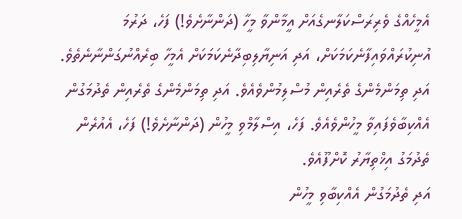އެމީހެއްގެ ވެރިރަސްކަލާނގެއަށް އީމާންވާ މީހާ (ދަންނާށެވެ!) ފަހެ، ދަރުމަ އުނިކުރައްވައިފާނެކަމަކަށް، އަދި އަނިޔާލިބިދާނެކަމަކަށް އެމީހާ ބިރެއްނުގަންނާނެތެވެ.
އަދި ތިމަންމެންގެ ތެރެއިން މުސްލިމުންވެއެވެ. އަދި ތިމަންމެންގެ ތެރެއިން ތެދުމަގުން އެއްކިބާވެފައިވާ މީހުންވެއެވެ. ފަހެ، އިސްލާމްވި މީހުން (ދަންނާށެވެ!) ފަހެ، އެއުރެން ތެދުމަގު އިޚްތިޔާރު ކޮށްފޫއެވެ.
އަދި ތެދުމަގުން އެއްކިބާވި މީހުން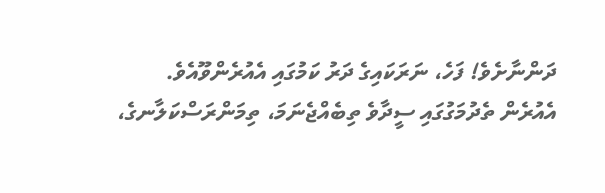ދަންނާށެވެ! ފަހެ، ނަރަކައިގެ ދަރު ކަމުގައި އެއުރެންވޫއެވެ.
އެއުރެން ތެދުމަގުގައި ސީދާވެ ތިބެއްޖެނަމަ، ތިމަންރަސްކަލާނގެ،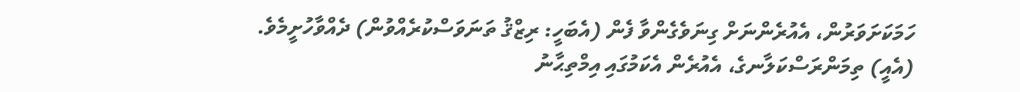ހަމަކަށަވަރުން، އެއުރެންނަށް ގިނަވެގެންވާ ފެން (އެބަހީ: ރިޒްޤު ތަނަވަސްކުރެއްވުން) ދެއްވާހުށީމެވެ.
(އެއީ) ތިމަންރަސްކަލާނގެ، އެއުރެން އެކަމުގައި އިމްތިޙާނު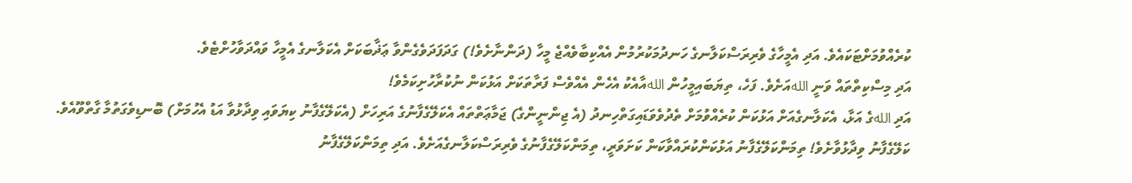ކުރެއްވުމަށްޓަކައެވެ. އަދި އެމީހާގެ ވެރިރަސްކަލާނގެ ހަނދުމަކުރުމުން އެއްކިބާވެއްޖެ މީހާ (ދަންނާށެވެ!) ގަދަފަދަވެގެންވާ ޢަޛާބަކަށް އެކަލާނގެ އެމީހާ ވައްދަވާހުށްޓެވެ.
އަދި މިސްކިތްތައް ވަނީ اللهއަށެވެ. ފަހެ، ތިޔަބައިމީހުން اللهއާއެކު އެހެން އެއްވެސް ފަރާތަކަށް އަޅުކަން ނުކުރާހުށިކަމެވެ!
އަދި اللهގެ އަޅާ، އެކަލާނގެއަށް އަޅުކަން ކުރެއްވުމަށް ތެދުވެވަޑައިގަތްހިނދު (އެ ޖިންނީންގެ) ޖަމާޢަތްތައް އެކަލޭގެފާނުގެ އަރިހަށް (އެކަލޭގެފާނު ކިޔަވައި ވިދާޅުވާ އަޑު އެހުމަށް) ބޮނޑިވެގަތުމާ ގާތްވޫއެވެ.
ކަލޭގެފާނު ވިދާޅުވާށެވެ! ތިމަންކަލޭގެފާނު އަޅުކަންކުރައްވާކަން ކަށަވަރީ، ތިމަންކަލޭގެފާނުގެ ވެރިރަސްކަލާނގެއަށެވެ. އަދި ތިމަންކަލޭގެފާނު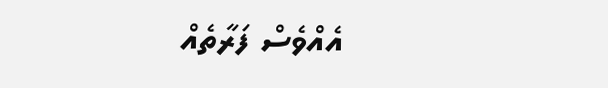އެއްވެސް ފަރާތެއް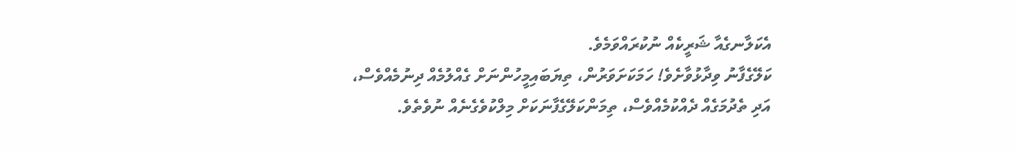އެކަލާނގެއާ ޝަރީކެއް ނުކުރައްވަމެވެ.
ކަލޭގެފާނު ވިދާޅުވާށެވެ! ހަމަކަށަވަރުން، ތިޔަބައިމީހުންނަށް ގެއްލުމެއް ދިނުމެއްވެސް، އަދި ތެދުމަގެއް ދެއްކުމެއްވެސް، ތިމަންކަލޭގެފާނަކަށް މިލްކުވެގެނެއް ނުވެތެވެ.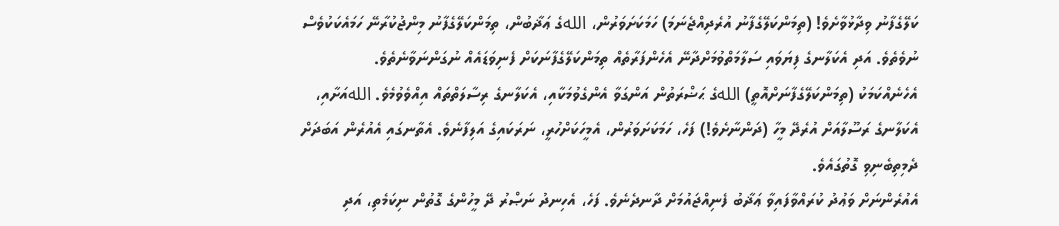ކަލޭގެފާނު ވިދާޅުވާށެވެ! (ތިމަންކަލޭގެފާނު އުރެދިއްޖެނަމަ) ހަމަކަށަވަރުން، اللهގެ ޢަޛާބުން، ތިމަންކަލޭގެފާނު މިންޖުކުރާނޭ ހަމައެކަކުވެސް ނުވެތެވެ. އަދި އެކަލާނގެ ފިޔަވައި ސަލާމަތްވުމަށްދާނޭ އެހެންފަރާތެއް ތިމަންކަލޭގެފާނަކަށް ފެނިވަޑައެއް ނުގަންނަވާނެތެވެ.
އެހެނެއްކަމަކު (ތިމަންކަލޭގެފާނަށްއޮތީ) اللهގެ ޙަޟްރަތުން އަންގަވާ އެންގެވުމަކާއި، އެކަލާނގެ ރިސާލަތްތައް އިއްވެވުމެވެ. اللهއަށާއި، އެކަލާނގެ ރަސޫލާއަށް އުރެދޭ މީހާ (ދަންނާށެވެ!) ފަހެ، ހަމަކަށަވަރުން، އެމީހަކަށްހުރީ، ނަރަކައިގެ އަލިފާނެވެ. އެތާނގައި އެއުރެން އަބަދަށް ދެމިތިބެނިވި ގޮތުގައެވެ.
އެއުރެންނަށް ވަޢުދު ކުރައްވާފައިވާ ޢަޛާބު ފެނިއްޖައުމަށް ދާނދެނެވެ. ފަހެ، އެހިނދު ނަޞްރު ދޭ މީހުންގެ ގޮތުން ނިކަމެތި، އަދި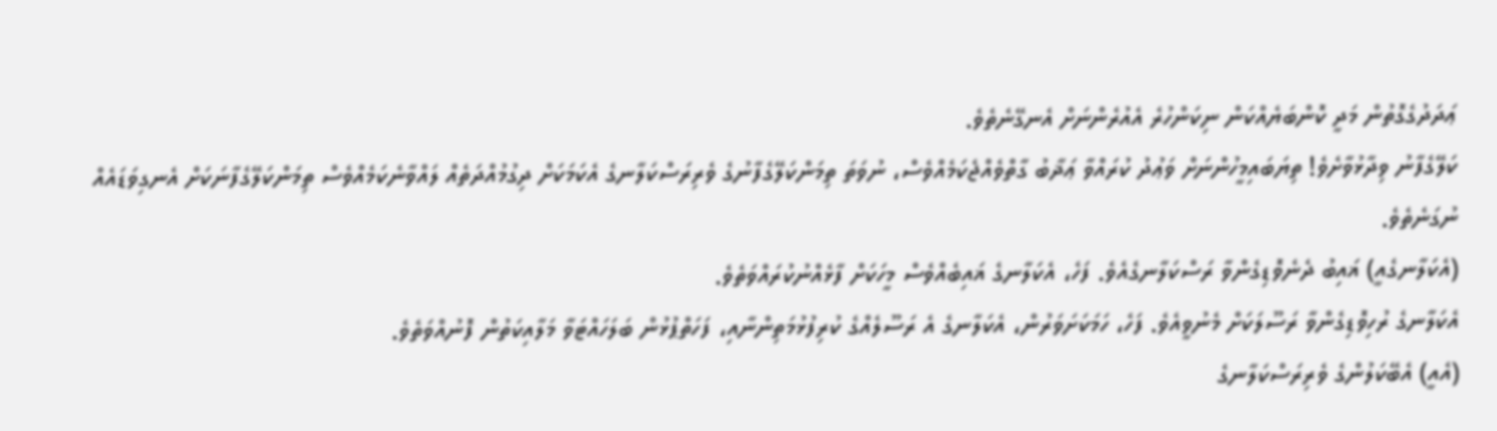ޢަދަދުގެގޮތުން މަދީ ކޮންބަޔެއްކަން ނިކަންހުރެ އެއުރެންނަށް އެނގޭނެތެވެ.
ކަލޭގެފާނު ވިދާޅުވާށެވެ! ތިޔަބައިމީހުންނަށް ވަޢުދު ކުރައްވާ ޢަޛާބު ގާތްވެއްޖެކަމެއްވެސް، ނުވަތަ ތިމަންކަލޭގެފާނުގެ ވެރިރަސްކަލާނގެ އެކަމަކަށް ދިގުމުއްދަތެއް ލައްވާނެކަމެއްވެސް ތިމަންކަލޭގެފާނަކަށް އެނގިވަޑައެއް ނުގަނެތެވެ.
(އެކަލާނގެއީ) ޣައިބު ދެނެވޮޑިގެންވާ ރަސްކަލާނގެއެވެ. ފަހެ، އެކަލާނގެ ޣައިބެއްވެސް މީހަކަށް ފާޅެއްނުކުރައްވަތެވެ.
އެކަލާނގެ ރުހިވޮޑިގެންވާ ރަސޫލަކަށް މެނުވީއެވެ. ފަހެ، ހަމަކަށަވަރުން، އެކަލާނގެ އެ ރަސޫލެއްގެ ކުރިފުޅުމަތިންނާއި، ފަހަތްޕުޅުން ބަލަހައްޓަވާ މަލާއިކަތުން ފޮނުއްވަތެވެ.
(އެއީ) އެބޭކަލުންގެ ވެރިރަސްކަލާނގެ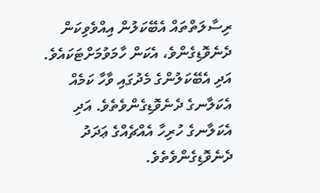ރިސާލަތްތައް އެބޭކަލުން އިއްވެވިކަން ދެނެވޮޑިގެންވެ، އެކަން ހާމަވުމަށްޓަކައެވެ. އަދި އެބޭކަލުންގެ މެދުގައި ވާހާ ކަމެއް އެކަލާނގެ ދެނެވޮޑިގެންވެތެވެ. އަދި އެކަލާނގެ ހުރިހާ އެއްޗެއްގެ ޢަދަދު ދެނެވޮޑިގެންވެތެވެ.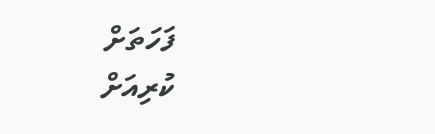ފަހަތަށް
ކުރިއަށް